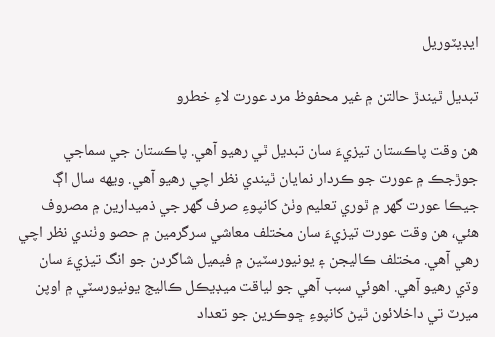ايڊيٽوريل

تبديل ٿيندڙ حالتن ۾ غير محفوظ مرد عورت لاءِ خطرو

هن وقت پاڪستان تيزيءَ سان تبديل ٿي رهيو آهي. پاڪستان جي سماجي جوڙجڪ ۾ عورت جو ڪردار نمايان ٿيندي نظر اچي رهيو آهي. ويهه سال اڳ جيڪا عورت گهر ۾ ٿوري تعليم وٺڻ کانپوءِ صرف گهر جي ذميدارين ۾ مصروف هئي، هن وقت عورت تيزيءَ سان مختلف معاشي سرگرمين ۾ حصو وٺندي نظر اچي رهي آهي. مختلف ڪاليجن ۽ يونيورسٽين ۾ فيميل شاگردن جو انگ تيزيءَ سان وڌي رهيو آهي. اهوئي سبب آهي جو لياقت ميڊيڪل ڪاليج يونيورسٽي ۾ اوپن ميرٽ تي داخلائون ٿيڻ کانپوءِ ڇوڪرين جو تعداد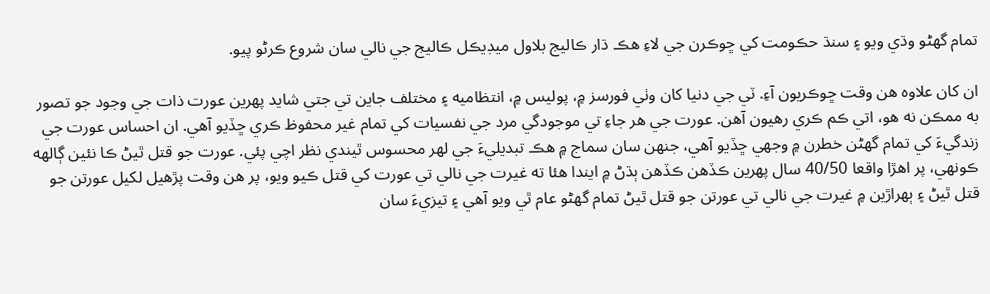تمام گهڻو وڌي ويو ۽ سنڌ حڪومت کي ڇوڪرن جي لاءِ هڪ ڌار ڪاليج بلاول ميڊيڪل ڪاليج جي نالي سان شروع ڪرڻو پيو.

ان کان علاوه هن وقت ڇوڪريون آءِ. ٽي جي دنيا کان وٺي فورسز ۾، پوليس ۾، انتظاميه ۽ مختلف جاين تي جتي شايد پهرين عورت ذات جي وجود جو تصور به ممڪن نه هو، اتي ڪم ڪري رهيون آهن. عورت جي هر جاءِ تي موجودگي مرد جي نفسيات کي تمام غير محفوظ ڪري ڇڏيو آهي. ان احساس عورت جي زندگيءَ کي تمام گهڻن خطرن ۾ وجهي ڇڏيو آهي، جنهن سان سماج ۾ هڪ تبديليءَ جي لهر محسوس ٿيندي نظر اچي پئي. عورت جو قتل ٿيڻ ڪا نئين ڳالهه ڪونهي، پر اهڙا واقعا 40/50 سال پهرين ڪڏهن ڪڏهن ٻڌڻ ۾ ايندا هئا ته غيرت جي نالي تي عورت کي قتل ڪيو ويو، پر هن وقت پڙهيل لکيل عورتن جو قتل ٿيڻ ۽ ٻهراڙين ۾ غيرت جي نالي تي عورتن جو قتل ٿيڻ تمام گهڻو عام ٿي ويو آهي ۽ تيزيءَ سان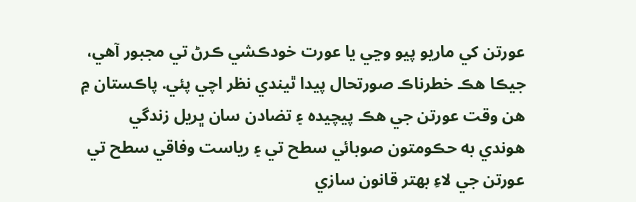عورتن کي ماريو پيو وڃي يا عورت خودڪشي ڪرڻ تي مجبور آهي، جيڪا هڪ خطرناڪ صورتحال پيدا ٿيندي نظر اچي پئي. پاڪستان ۾ هن وقت عورتن جي هڪ پيچيده ۽ تضادن سان ڀريل زندگي هوندي به حڪومتون صوبائي سطح تي ۽ رياست وفاقي سطح تي عورتن جي لاءِ بهتر قانون سازي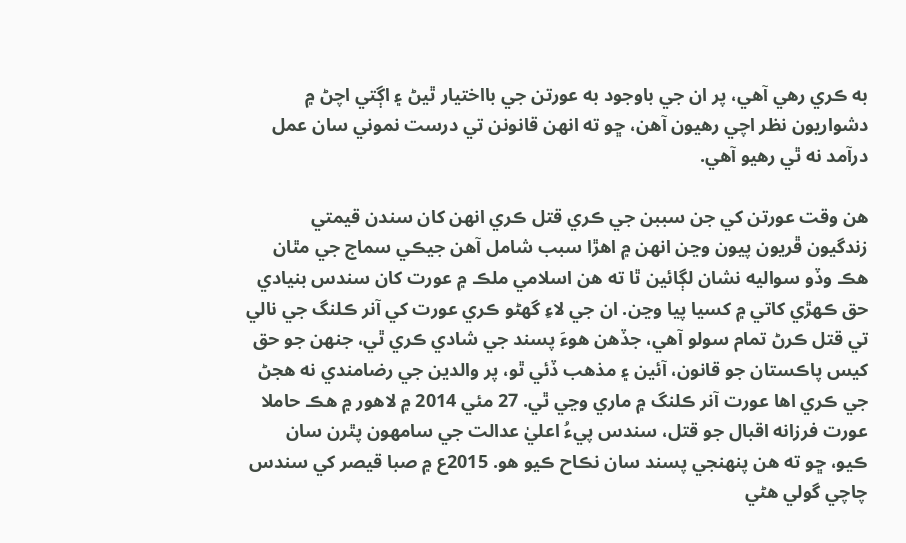به ڪري رهي آهي، پر ان جي باوجود به عورتن جي بااختيار ٿيڻ ۽ اڳتي اچڻ ۾ دشواريون نظر اچي رهيون آهن، ڇو ته انهن قانونن تي درست نموني سان عمل درآمد نه ٿي رهيو آهي.

هن وقت عورتن کي جن سببن جي ڪري قتل ڪري انهن کان سندن قيمتي زندگيون ڦريون پيون وڃن انهن ۾ اهڙا سبب شامل آهن جيڪي سماج جي مٿان هڪ وڏو سواليه نشان لڳائين ٿا ته هن اسلامي ملڪ ۾ عورت کان سندس بنيادي حق ڪهڙي کاتي ۾ کسيا پيا وڃن. ان جي لاءِ گهڻو ڪري عورت کي آنر ڪلنگ جي نالي تي قتل ڪرڻ تمام سولو آهي، جڏهن هوءَ پسند جي شادي ڪري ٿي، جنهن جو حق کيس پاڪستان جو قانون، آئين ۽ مذهب ڏئي ٿو، پر والدين جي رضامندي نه هجڻ جي ڪري اها عورت آنر ڪلنگ ۾ ماري وڃي ٿي. 27 مئي 2014 ۾ لاهور ۾ هڪ حاملا عورت فرزانه اقبال جو قتل، سندس پيءُ اعليٰ عدالت جي سامهون پٿرن سان ڪيو، ڇو ته هن پنهنجي پسند سان نڪاح ڪيو هو. 2015ع ۾ صبا قيصر کي سندس چاچي گولي هڻي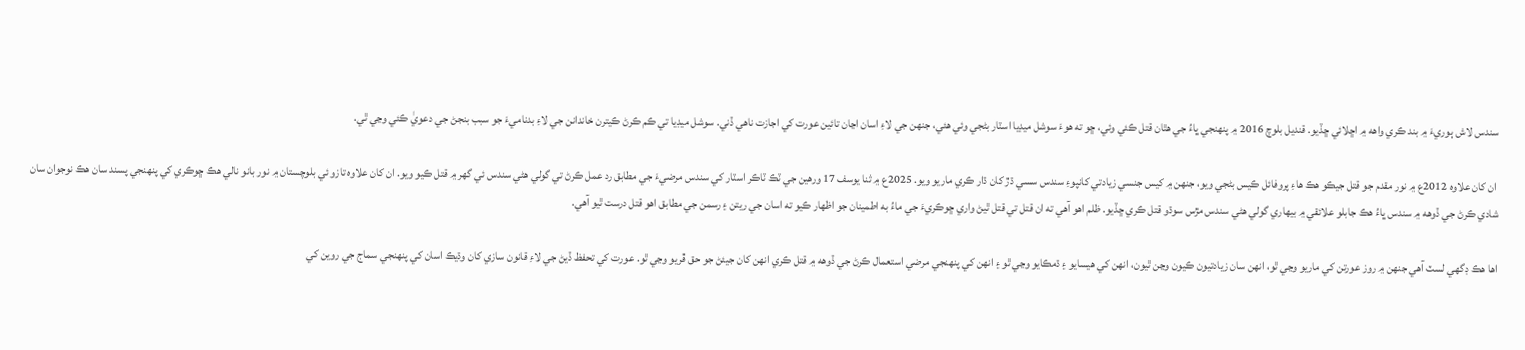سندس لاش ٻوريءَ ۾ بند ڪري واهه ۾ اڇلائي ڇڏيو. قنديل بلوچ 2016 ۾ پنهنجي ڀاءُ جي هٿان قتل ڪئي وئي، ڇو ته هوءَ سوشل ميڊيا اسٽار بڻجي وئي هئي، جنهن جي لاءِ اسان اڃان تائين عورت کي اجازت ناهي ڏني. سوشل ميڊيا تي ڪم ڪرڻ ڪيترن خاندانن جي لاءِ بدناميءَ جو سبب بنجڻ جي دعويٰ ڪئي وڃي ٿي.

 ان کان علاوه 2012ع ۾ نور مقدم جو قتل جيڪو هڪ هاءِ پروفائل ڪيس بڻجي ويو، جنهن ۾ کيس جنسي زيادتي کانپوءِ سندس سسي ڌڙ کان ڌار ڪري ماريو ويو. 2025ع ۾ ثنا يوسف 17 ورهين جي ٽڪ ٽاڪر اسٽار کي سندس مرضيءَ جي مطابق رد عمل ڪرڻ تي گولي هڻي سندس ئي گهر ۾ قتل ڪيو ويو. ان کان علاوه تازو ئي بلوچستان ۾ نور بانو نالي هڪ ڇوڪري کي پنهنجي پسند سان هڪ نوجوان سان شادي ڪرڻ جي ڏوهه ۾ سندس ڀاءُ هڪ جابلو علائقي ۾ بيهاري گولي هڻي سندس مڙس سوڌو قتل ڪري ڇڏيو. ظلم اهو آهي ته ان قتل تي قتل ٿيڻ واري ڇوڪريءَ جي ماءُ به اطمينان جو اظهار ڪيو ته اسان جي ريتن ۽ رسمن جي مطابق اهو قتل درست ٿيو آهي.

اها هڪ ڊگهي لسٽ آهي جنهن ۾ روز عورتن کي ماريو وڃي ٿو، انهن سان زيادتيون ڪيون وڃن ٿيون، انهن کي هيسايو ۽ ڌمڪايو وڃي ٿو ۽ انهن کي پنهنجي مرضي استعمال ڪرڻ جي ڏوهه ۾ قتل ڪري انهن کان جيئڻ جو حق ڦريو وڃي ٿو. عورت کي تحفظ ڏيڻ جي لاءِ قانون سازي کان وڌيڪ اسان کي پنهنجي سماج جي روين کي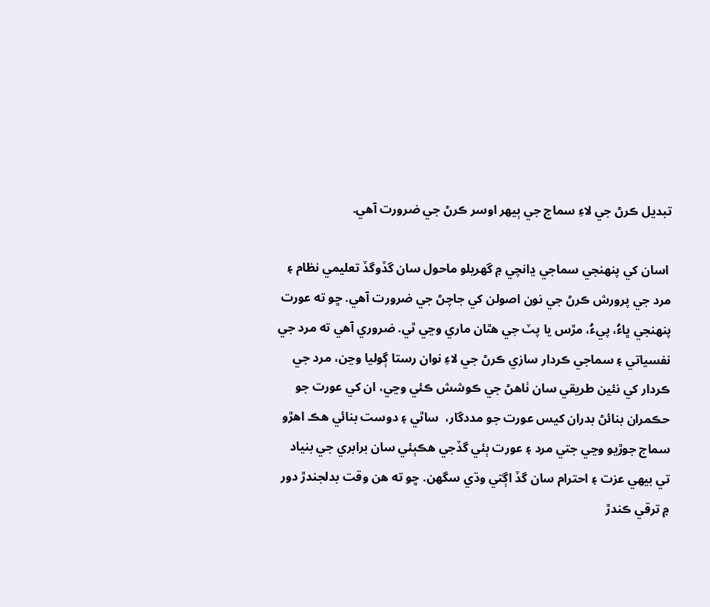تبديل ڪرڻ جي لاءِ سماج جي ٻيهر اوسر ڪرڻ جي ضرورت آهي.

 اسان کي پنهنجي سماجي ڍانچي ۾ گهريلو ماحول سان گڏوگڏ تعليمي نظام ۽ مرد جي پرورش ڪرڻ جي نون اصولن کي جاچڻ جي ضرورت آهي. ڇو ته عورت پنهنجي ڀاءُ، پيءُ، مڙس يا پٽ جي هٿان ماري وڃي ٿي. ضروري آهي ته مرد جي نفسياتي ۽ سماجي ڪردار سازي ڪرڻ جي لاءِ نوان رستا ڳوليا وڃن، مرد جي ڪردار کي نئين طريقي سان ٺاهڻ جي ڪوشش ڪئي وڃي، ان کي عورت جو حڪمران بنائڻ بدران کيس عورت جو مددگار،  ساٿي ۽ دوست بنائي هڪ اهڙو سماج جوڙيو وڃي جتي مرد ۽ عورت ٻئي گڏجي هڪٻئي سان برابري جي بنياد تي بيهي عزت ۽ احترام سان گڏ اڳتي وڌي سگهن. ڇو ته هن وقت بدلجندڙ دور ۾ ترقي ڪندڙ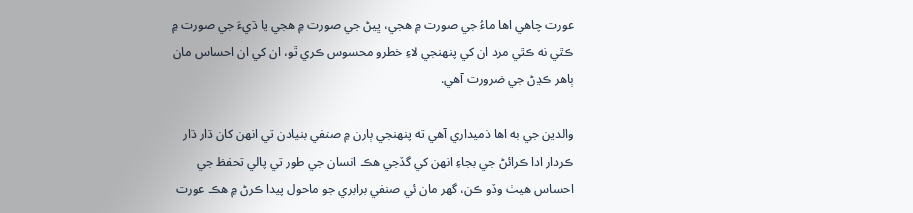عورت چاهي اها ماءُ جي صورت ۾ هجي، ڀيڻ جي صورت ۾ هجي يا ڌيءَ جي صورت ۾ ڪٿي نه ڪٿي مرد ان کي پنهنجي لاءِ خطرو محسوس ڪري ٿو، ان کي ان احساس مان ٻاهر ڪڍڻ جي ضرورت آهي.

والدين جي به اها ذميداري آهي ته پنهنجي ٻارن ۾ صنفي بنيادن تي انهن کان ڌار ڌار ڪردار ادا ڪرائڻ جي بجاءِ انهن کي گڏجي هڪ انسان جي طور تي پالي تحفظ جي احساس هيٺ وڏو ڪن، گهر مان ئي صنفي برابري جو ماحول پيدا ڪرڻ ۾ هڪ عورت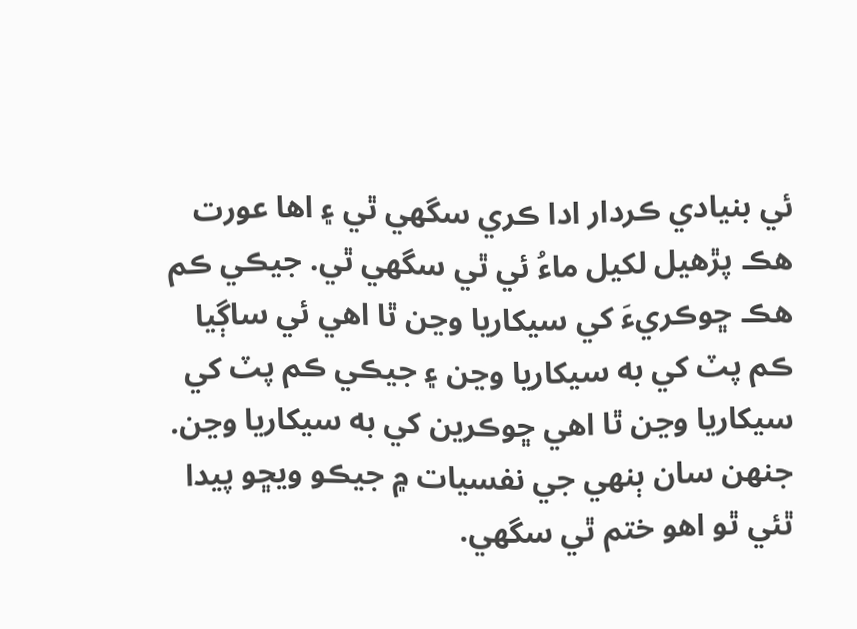ئي بنيادي ڪردار ادا ڪري سگهي ٿي ۽ اها عورت هڪ پڙهيل لکيل ماءُ ئي ٿي سگهي ٿي. جيڪي ڪم هڪ ڇوڪريءَ کي سيکاريا وڃن ٿا اهي ئي ساڳيا ڪم پٽ کي به سيکاريا وڃن ۽ جيڪي ڪم پٽ کي سيکاريا وڃن ٿا اهي ڇوڪرين کي به سيکاريا وڃن. جنهن سان ٻنهي جي نفسيات ۾ جيڪو ويڇو پيدا ٿئي ٿو اهو ختم ٿي سگهي.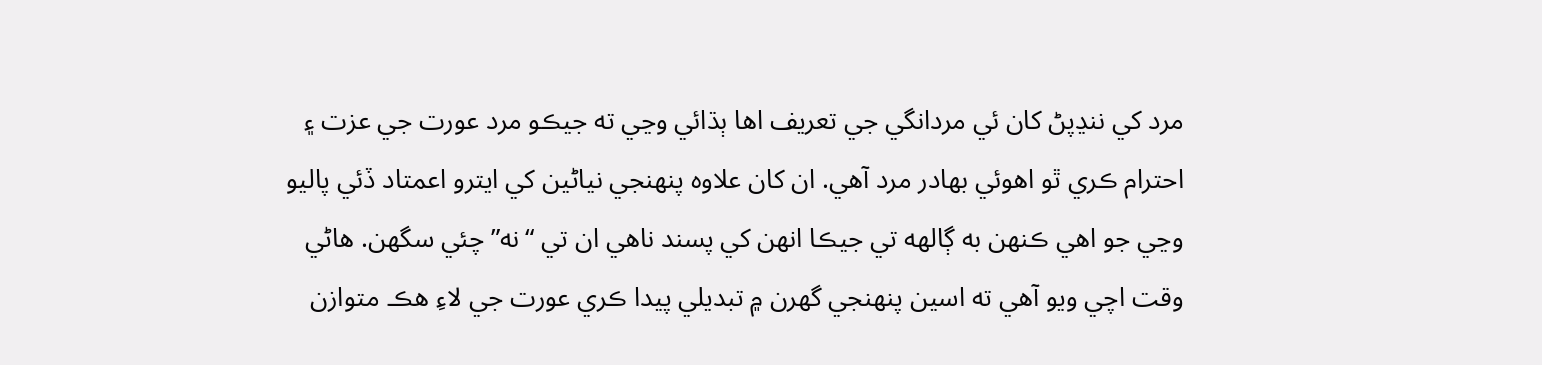مرد کي ننڍپڻ کان ئي مردانگي جي تعريف اها ٻڌائي وڃي ته جيڪو مرد عورت جي عزت ۽ احترام ڪري ٿو اهوئي بهادر مرد آهي. ان کان علاوه پنهنجي نياڻين کي ايترو اعمتاد ڏئي پاليو وڃي جو اهي ڪنهن به ڳالهه تي جيڪا انهن کي پسند ناهي ان تي “نه” چئي سگهن. هاڻي وقت اچي ويو آهي ته اسين پنهنجي گهرن ۾ تبديلي پيدا ڪري عورت جي لاءِ هڪ متوازن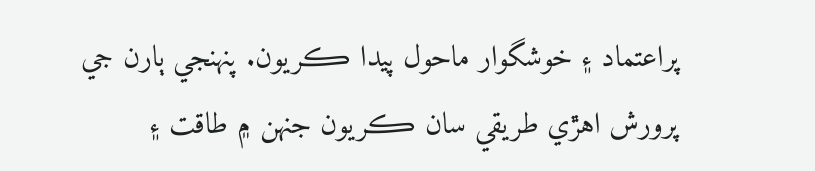پراعتماد ۽ خوشگوار ماحول پيدا ڪريون. پنهنجي ٻارن جي پرورش اهڙي طريقي سان ڪريون جنهن ۾ طاقت ۽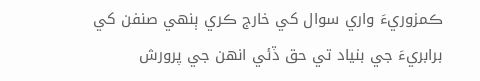ڪمزوريءَ واري سوال کي خارج ڪري ٻنهي صنفن کي برابريءَ جي بنياد تي حق ڏئي انهن جي پرورش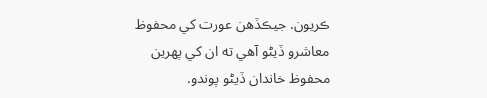ڪريون. جيڪڏهن عورت کي محفوظ معاشرو ڏيڻو آهي ته ان کي پهرين محفوظ خاندان ڏيڻو پوندو.